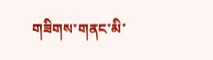གཟིགས་གནང་མི་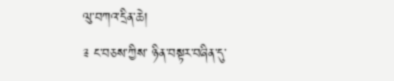ལུ་བཀའ་དྲིན་ཆེ།
༉ ང་བཅས་ཀྱིས་ ཉིན་བསྟར་བཞིན་དུ་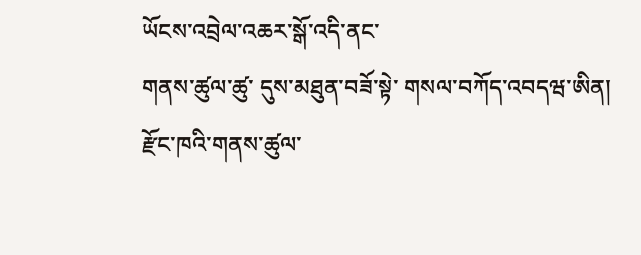ཡོངས་འབྲེལ་འཆར་སྒོ་འདི་ནང་
གནས་ཚུལ་ཚུ་ དུས་མཐུན་བཟོ་སྟེ་ གསལ་བཀོད་འབདཝ་ཨིན།
རྫོང་ཁའི་གནས་ཚུལ་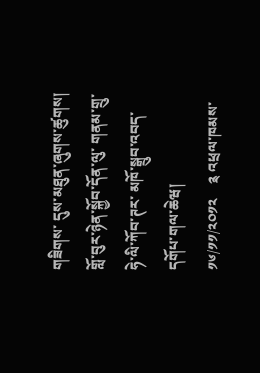གཟིགས་ དུས་མཐུན་ཞུགས་ཚུགས།
གློ་བུར་ཉེན་སྐྱོབ་དོན་ལུ་ གནམ་གྲུ་ཧེ་ལི་ཀོབ་ཊར་ མཁོ་སྒྲུབ་འབད་དགོཔ་གལ་ཆེཝ།
༡༦/༡༡/༢༠༡༢    ༉ འཕྲལ་ཁམས་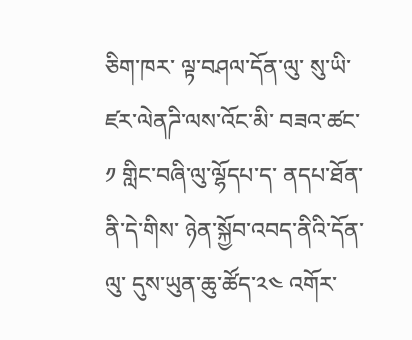ཅིག་ཁར་ ལྟ་བཤལ་དོན་ལུ་ སུ་ཡི་ཛར་ལེནཌི་ལས་འོང་མི་ བཟའ་ཚང་༡ གླིང་བཞི་ལུ་ལྷོདཔ་ད་ ནདཔ་ཐོན་ནི་དེ་གིས་ ཉེན་སྐྱོབ་འབད་ནིའི་དོན་ལུ་ དུས་ཡུན་ཆུ་ཚོད་༢༤ འགོར་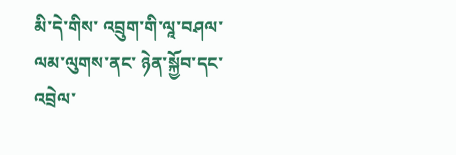མི་དེ་གིས་ འབྲུག་གི་ལཱ་བཤལ་ལམ་ལུགས་ནང་ ཉེན་སྐྱོབ་དང་འབྲེལ་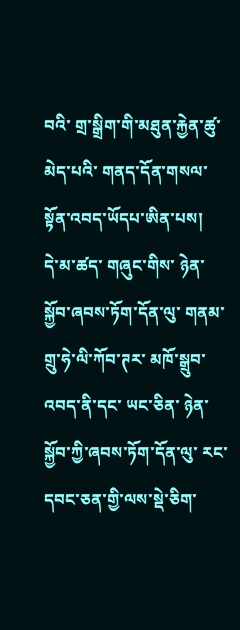བའི་ གྲ་སྒྲིག་གི་མཐུན་རྐྱེན་ཚུ་མེད་པའི་ གནད་དོན་གསལ་སྟོན་འབད་ཡོདཔ་ཨིན་པས།
དེ་མ་ཚད་ གཞུང་གིས་ ཉེན་སྐྱོབ་ཞབས་ཏོག་དོན་ལུ་ གནམ་གྲུ་ཧེ་ལི་ཀོབ་ཊར་ མཁོ་སྒྲུབ་འབད་ནི་དང་ ཡང་ཅིན་ ཉེན་སྐྱོབ་ཀྱི་ཞབས་ཏོག་དོན་ལུ་ རང་དབང་ཅན་གྱི་ལས་སྡེ་ཅིག་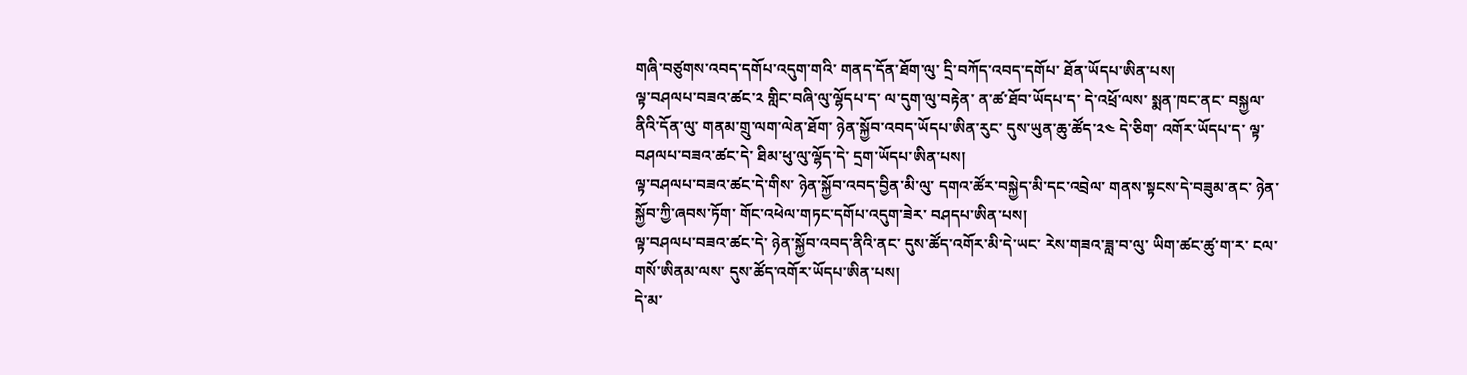གཞི་བཙུགས་འབད་དགོཔ་འདུག་གའི་ གནད་དོན་ཐོག་ལུ་ དྲི་བཀོད་འབད་དགོཔ་ ཐོན་ཡོདཔ་ཨིན་པས།
ལྟ་བཤལཔ་བཟའ་ཚང་༢ གླིང་བཞི་ལུ་ལྷོདཔ་ད་ ལ་དུག་ལུ་བརྟེན་ ན་ཚ་ཐོབ་ཡོདཔ་ད་ དེ་འཕྲོ་ལས་ སྨན་ཁང་ནང་ བསྐྱལ་ནིའི་དོན་ལུ་ གནམ་གྲུ་ལག་ལེན་ཐོག་ ཉེན་སྐྱོབ་འབད་ཡོདཔ་ཨིན་རུང་ དུས་ཡུན་ཆུ་ཚོད་༢༤ དེ་ཅིག་ འགོར་ཡོདཔ་ད་ ལྟ་བཤལཔ་བཟའ་ཚང་དེ་ ཐིམ་ཕུ་ལུ་ལྷོད་དེ་ དྲག་ཡོདཔ་ཨིན་པས།
ལྟ་བཤལཔ་བཟའ་ཚང་དེ་གིས་ ཉེན་སྐྱོབ་འབད་བྱིན་མི་ལུ་ དགའ་ཚོར་བསྐྱེད་མི་དང་འབྲེལ་ གནས་སྟངས་དེ་བཟུམ་ནང་ ཉེན་སྐྱོབ་ཀྱི་ཞབས་ཏོག་ གོང་འཕེལ་གཏང་དགོཔ་འདུག་ཟེར་ བཤདཔ་ཨིན་པས།
ལྟ་བཤལཔ་བཟའ་ཚང་དེ་ ཉེན་སྐྱོབ་འབད་ནིའི་ནང་ དུས་ཚོད་འགོར་མི་དེ་ཡང་ རེས་གཟའ་ཟླ་བ་ལུ་ ཡིག་ཚང་ཚུ་ག་ར་ ངལ་གསོ་ཨིནམ་ལས་ དུས་ཚོད་འགོར་ཡོདཔ་ཨིན་པས།
དེ་མ་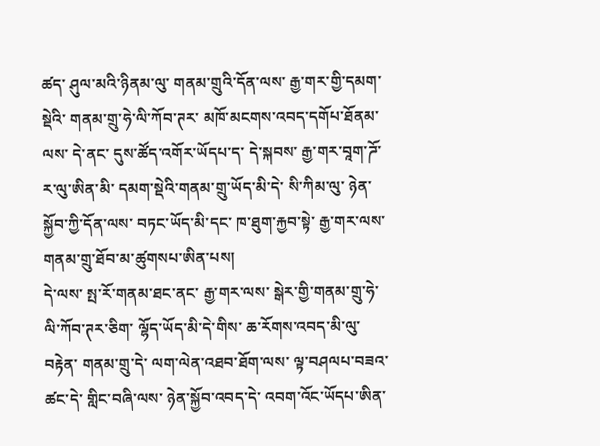ཚད་ ཤུལ་མའི་ཉིནམ་ལུ་ གནམ་གྲུའི་དོན་ལས་ རྒྱ་གར་གྱི་དམག་སྡེའི་ གནམ་གྲུ་ཧེ་ལི་ཀོབ་ཊར་ མཁོ་མངགས་འབད་དགོཔ་ཐོནམ་ལས་ དེ་ནང་ དུས་ཚོད་འགོར་ཡོདཔ་ད་ དེ་སྐབས་ རྒྱ་གར་བཱག་ཌོ་ར་ལུ་ཨིན་མི་ དམག་སྡེའི་གནམ་གྲུ་ཡོད་མི་དེ་ སི་ཀིམ་ལུ་ ཉེན་སྐྱོབ་ཀྱི་དོན་ལས་ བཏང་ཡོད་མི་དང་ ཁ་ཐུག་རྐྱབ་སྟེ་ རྒྱ་གར་ལས་ གནམ་གྲུ་ཐོབ་མ་ཚུགསཔ་ཨིན་པས།
དེ་ལས་ སྤ་རོ་གནམ་ཐང་ནང་ རྒྱ་གར་ལས་ སྒེར་གྱི་གནམ་གྲུ་ཧེ་ལི་ཀོབ་ཊར་ཅིག་ ལྷོད་ཡོད་མི་དེ་གིས་ ཆ་རོགས་འབད་མི་ལུ་བརྟེན་ གནམ་གྲུ་དེ་ ལག་ལེན་འཐབ་ཐོག་ལས་ ལྟ་བཤལཔ་བཟའ་ཚང་དེ་ གླིང་བཞི་ལས་ ཉེན་སྐྱོབ་འབད་དེ་ འབག་འོང་ཡོདཔ་ཨིན་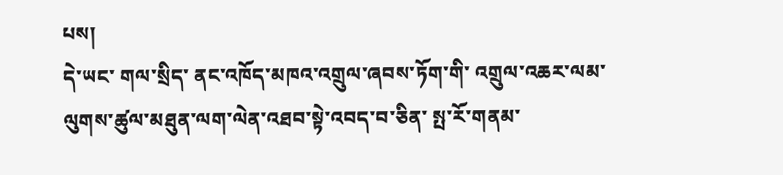པས།
དེ་ཡང་ གལ་སྲིད་ ནང་འཁོད་མཁའ་འགྲུལ་ཞབས་ཏོག་གི་ འགྲུལ་འཆར་ལམ་ལུགས་ཚུལ་མཐུན་ལག་ལེན་འཐབ་སྟེ་འབད་བ་ཅིན་ སྤ་རོ་གནམ་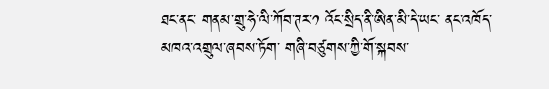ཐང་ནང་ གནམ་གྲུ་ཧེ་ལི་ཀོབ་ཊར་༡ འོང་སྲིད་ནི་ཨིན་མི་དེ་ཡང་ ནང་འཁོད་མཁའ་འགྲུལ་ཞབས་ཏོག་ གཞི་བཙུགས་ཀྱི་གོ་སྐབས་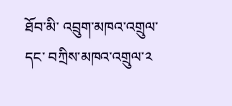ཐོབ་མི་ འབྲུག་མཁའ་འགྲུལ་དང་ བཀྲིས་མཁའ་འགྲུལ་༢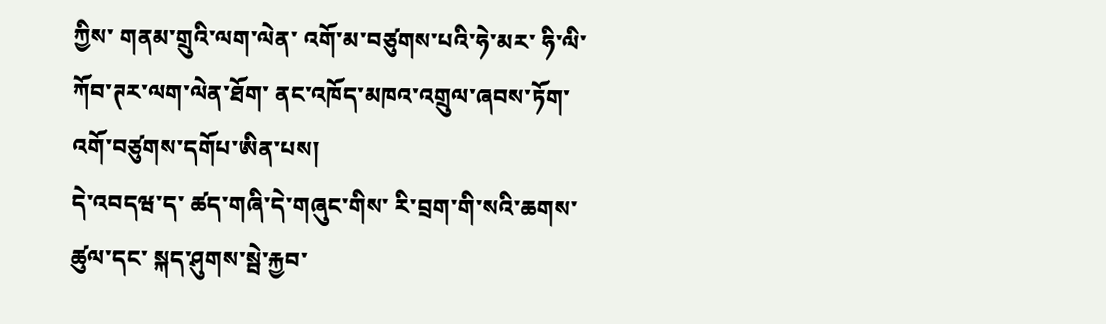ཀྱིས་ གནམ་གྲུའི་ལག་ལེན་ འགོ་མ་བཙུགས་པའི་ཧེ་མར་ ཧི་ལི་ཀོབ་ཊར་ལག་ལེན་ཐོག་ ནང་འཁོད་མཁའ་འགྲུལ་ཞབས་ཏོག་ འགོ་བཙུགས་དགོཔ་ཨིན་པས།
དེ་འབདཝ་ད་ ཚད་གཞི་དེ་གཞུང་གིས་ རི་བྲག་གི་སའི་ཆགས་ཚུལ་དང་ སྐད་ཤུགས་སྦེ་རྐྱབ་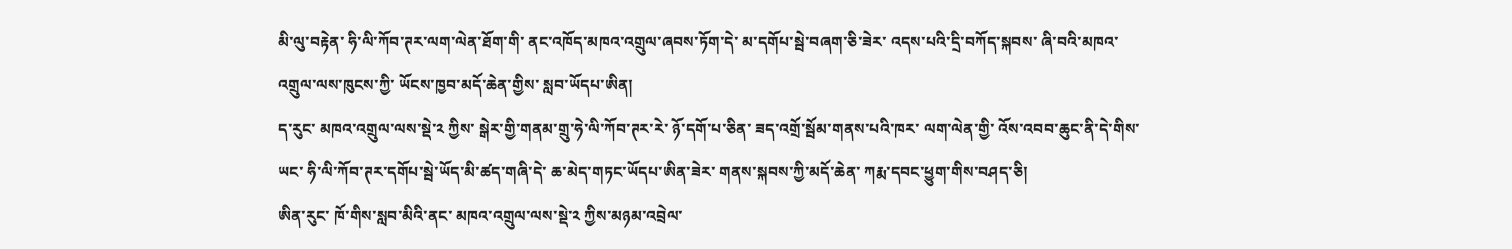མི་ལུ་བརྟེན་ ཧི་ལི་ཀོབ་ཊར་ལག་ལེན་ཐོག་གི་ ནང་འཁོད་མཁའ་འགྲུལ་ཞབས་ཏོག་དེ་ མ་དགོཔ་སྦེ་བཞག་ཅི་ཟེར་ འདས་པའི་དྲི་བཀོད་སྐབས་ ཞི་བའི་མཁའ་འགྲུལ་ལས་ཁུངས་ཀྱི་ ཡོངས་ཁྱབ་མདོ་ཆེན་གྱིས་ སླབ་ཡོདཔ་ཨིན།
ད་རུང་ མཁའ་འགྲུལ་ལས་སྡེ་༢ ཀྱིས་ སྒེར་གྱི་གནམ་གྲུ་ཧེ་ལི་ཀོབ་ཊར་རེ་ ཉོ་དགོ་པ་ཅིན་ ཟད་འགྲོ་སྦོམ་གནས་པའི་ཁར་ ལག་ལེན་གྱི་ འོས་འབབ་ཆུང་ནི་དེ་གིས་ཡང་ ཧི་ལི་ཀོབ་ཊར་དགོཔ་སྦེ་ཡོད་མི་ཚད་གཞི་དེ་ ཆ་མེད་གཏང་ཡོདཔ་ཨིན་ཟེར་ གནས་སྐབས་ཀྱི་མདོ་ཆེན་ ཀརྨ་དབང་ཕྱུག་གིས་བཤད་ཅི།
ཨིན་རུང་ ཁོ་གིས་སླབ་མིའི་ནང་ མཁའ་འགྲུལ་ལས་སྡེ་༢ ཀྱིས་མཉམ་འབྲེལ་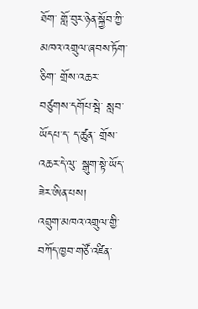ཐོག་ གློ་བུར་ཉེན་སྐྱོབ་ཀྱི་ མཁའ་འགྲུལ་ཞབས་ཏོག་ཅིག་ གྲོས་འཆར་བཙུགས་དགོཔ་སྦེ་ སླབ་ཡོདཔ་ད་ ད་ཚུན་ གྲོས་འཆར་དེ་ལུ་ སྒུག་སྟེ་ཡོད་ཟེར་ཨིན་པས།
འབྲུག་མཁའ་འགྲུལ་གྱི་ བཀོད་ཁྱབ་གཙོ་འཛིན་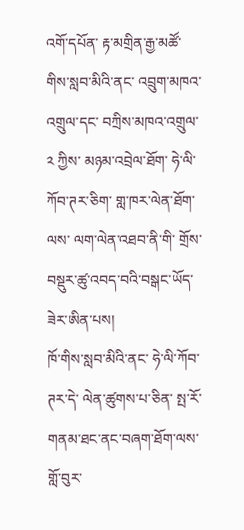འགོ་དཔོན་ རྟ་མགྲིན་རྒྱ་མཚོ་གིས་སླབ་མིའི་ནང་ འབྲུག་མཁའ་འགྲུལ་དང་ བཀྲིས་མཁའ་འགྲུལ་༢ ཀྱིས་ མཉམ་འབྲེལ་ཐོག་ ཧེ་ལི་ཀོབ་ཊར་ཅིག་ གླ་ཁར་ལེན་ཐོག་ལས་ ལག་ལེན་འཐབ་ནི་གི་ གྲོས་བསྡུར་ཚུ་འབད་བའི་བསྒང་ཡོད་ཟེར་ཨིན་པས།
ཁོ་གིས་སླབ་མིའི་ནང་ ཧེ་ལི་ཀོབ་ཊར་དེ་ ལེན་ཚུགས་པ་ཅིན་ སྤ་རོ་གནམ་ཐང་ནང་བཞག་ཐོག་ལས་ གློ་བུར་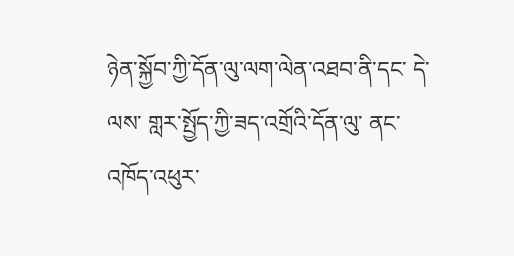ཉེན་སྐྱོབ་ཀྱི་དོན་ལུ་ལག་ལེན་འཐབ་ནི་དང་ དེ་ལས་ གླར་སྤྱོད་ཀྱི་ཟད་འགྲོའི་དོན་ལུ་ ནང་འཁོད་འཕུར་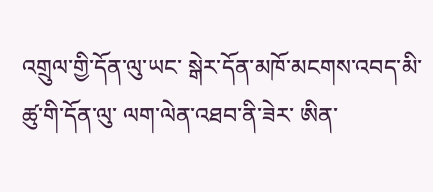འགྲུལ་གྱི་དོན་ལུ་ཡང་ སྒེར་དོན་མཁོ་མངགས་འབད་མི་ཚུ་གི་དོན་ལུ་ ལག་ལེན་འཐབ་ནི་ཟེར་ ཨིན་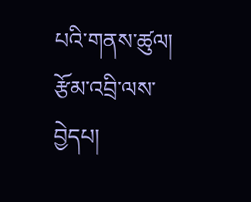པའི་གནས་ཚུལ།
རྩོམ་འབྲི་ལས་བྱེདཔ།